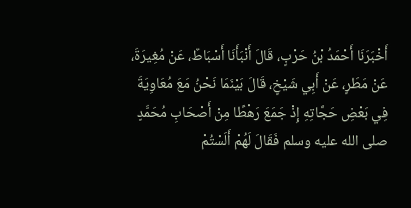أَخْبَرَنَا أَحْمَدُ بْنُ حَرْبٍ، قَالَ أَنْبَأَنَا أَسْبَاطٌ، عَنْ مُغِيرَةَ، عَنْ مَطَرٍ، عَنْ أَبِي شَيْخٍ، قَالَ بَيْنَمَا نَحْنُ مَعَ مُعَاوِيَةَ فِي بَعْضِ حَجَّاتِهِ إِذْ جَمَعَ رَهْطًا مِنْ أَصْحَابِ مُحَمَّدٍ صلى الله عليه وسلم فَقَالَ لَهُمْ أَلَسْتُمْ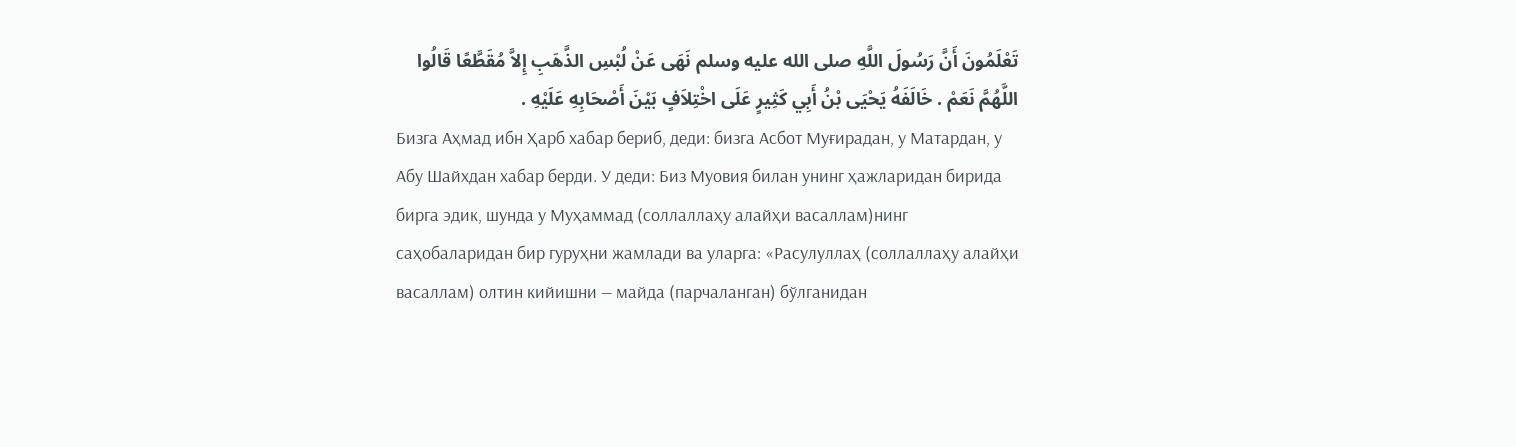تَعْلَمُونَ أَنَّ رَسُولَ اللَّهِ صلى الله عليه وسلم نَهَى عَنْ لُبْسِ الذَّهَبِ إِلاَّ مُقَطَّعًا قَالُوا اللَّهُمَّ نَعَمْ . خَالَفَهُ يَحْيَى بْنُ أَبِي كَثِيرٍ عَلَى اخْتِلاَفٍ بَيْنَ أَصْحَابِهِ عَلَيْهِ .
Бизга Аҳмад ибн Ҳарб хабар бериб, деди: бизга Асбот Муғирадан, у Матардан, у Абу Шайхдан хабар берди. У деди: Биз Муовия билан унинг ҳажларидан бирида бирга эдик, шунда у Муҳаммад (соллаллаҳу алайҳи васаллам)нинг саҳобаларидан бир гуруҳни жамлади ва уларга: «Расулуллаҳ (соллаллаҳу алайҳи васаллам) олтин кийишни — майда (парчаланган) бўлганидан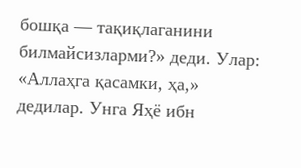бошқа — тақиқлаганини билмайсизларми?» деди. Улар: «Аллаҳга қасамки, ҳа,» дедилар. Унга Яҳё ибн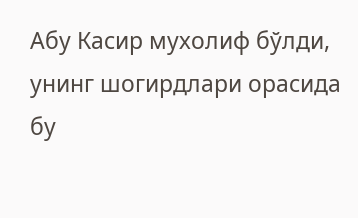Абу Касир мухолиф бўлди, унинг шогирдлари орасида бу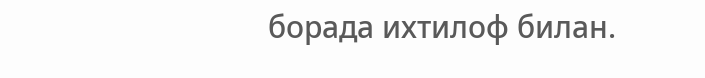борада ихтилоф билан.